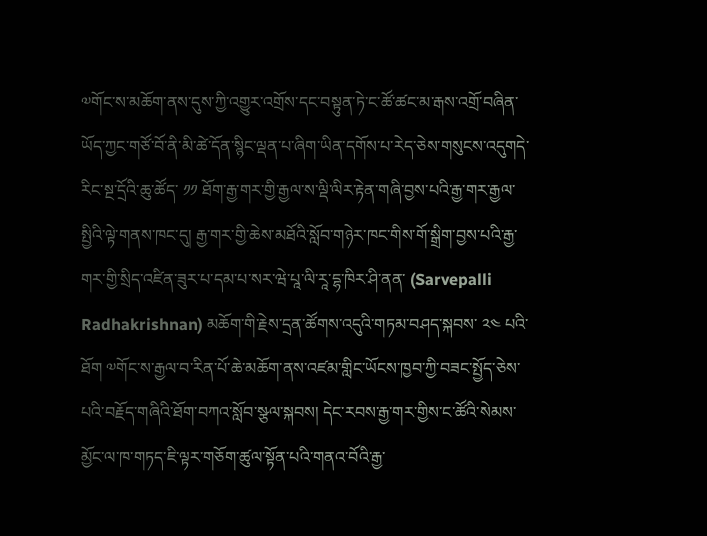༧གོང་ས་མཆོག་ནས་དུས་ཀྱི་འགྱུར་འགྲོས་དང་བསྟུན་ཏེ་ང་ཚོ་ཚང་མ་རྒས་འགྲོ་བཞིན་ཡོད་ཀྱང་གཙོ་བོ་ནི་མི་ཚེ་དོན་སྙིང་ལྡན་པ་ཞིག་ཡིན་དགོས་པ་རེད་ཅེས་གསུངས་འདུགདེ་རིང་སྔ་དྲོའི་ཆུ་ཚོད་ ༡༡ ཐོག་རྒྱ་གར་གྱི་རྒྱལ་ས་ལྡི་ལིར་རྟེན་གཞི་བྱས་པའི་རྒྱ་གར་རྒྱལ་སྤྱིའི་ལྟེ་གནས་ཁང་དུ། རྒྱ་གར་གྱི་ཆེས་མཐོའི་སློབ་གཉེར་ཁང་གིས་གོ་སྒྲིག་བྱས་པའི་རྒྱ་གར་གྱི་སྲིད་འཛིན་ཟུར་པ་དམ་པ་སར་ཝེ་པཱ་ལི་རཱ་དྷ་ཁིར་ཤི་ནན་ (Sarvepalli Radhakrishnan) མཆོག་གི་རྗེས་དྲན་ཚོགས་འདུའི་གཏམ་བཤད་སྐབས་ ༢༤ པའི་ཐོག ༧གོང་ས་རྒྱལ་བ་རིན་པོ་ཆེ་མཆོག་ནས་འཛམ་གླིང་ཡོངས་ཁྱབ་ཀྱི་བཟང་སྤྱོད་ཅེས་པའི་བརྗོད་གཞིའི་ཐོག་བཀའ་སློབ་སྩལ་སྐབས། དེང་རབས་རྒྱ་གར་གྱིས་ང་ཚོའི་སེམས་མྱོང་ལ་ཁ་གཏད་ཇི་ལྟར་གཅོག་ཚུལ་སྟོན་པའི་གནའ་བོའི་རྒྱ་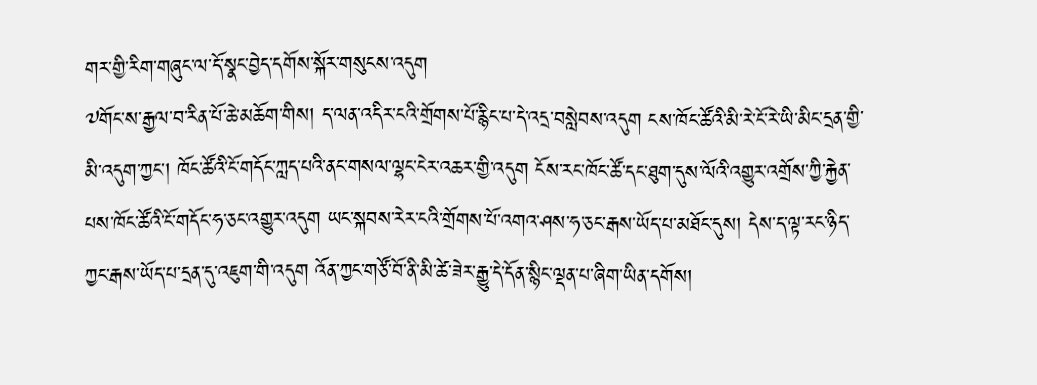གར་གྱི་རིག་གཞུང་ལ་དོ་སྣང་བྱེད་དགོས་སྐོར་གསུངས་འདུག
༧གོང་ས་རྒྱལ་བ་རིན་པོ་ཆེ་མཆོག་གིས། ད་ལན་འདིར་ངའི་གྲོགས་པོ་རྙིང་པ་དེ་འདྲ་བསླེབས་འདུག ངས་ཁོང་ཚོའི་མི་རེ་ངོ་རེ་ཡི་མིང་དྲན་གྱི་མི་འདུག་ཀྱང་། ཁོང་ཚོའི་ངོ་གདོང་ཀླད་པའི་ནང་གསལ་ལྷང་ངེར་འཆར་གྱི་འདུག ངོས་རང་ཁོང་ཚོ་དང་ཐུག་དུས་ལོའི་འགྱུར་འགྲོས་ཀྱི་རྐྱེན་པས་ཁོང་ཚོའི་ངོ་གདོང་ཧ་ཅང་འགྱུར་འདུག ཡང་སྐབས་རེར་ངའི་གྲོགས་པོ་འགའ་ཤས་ཧ་ཅང་རྒས་ཡོད་པ་མཐོང་དུས། དེས་ད་ལྟ་རང་ཉིད་ཀྱང་རྒས་ཡོད་པ་དྲན་དུ་འཇུག་གི་འདུག འོན་ཀྱང་གཙོ་བོ་ནི་མི་ཚེ་ཟེར་རྒྱུ་དེ་དོན་སྙིང་ལྡན་པ་ཞིག་ཡིན་དགོས།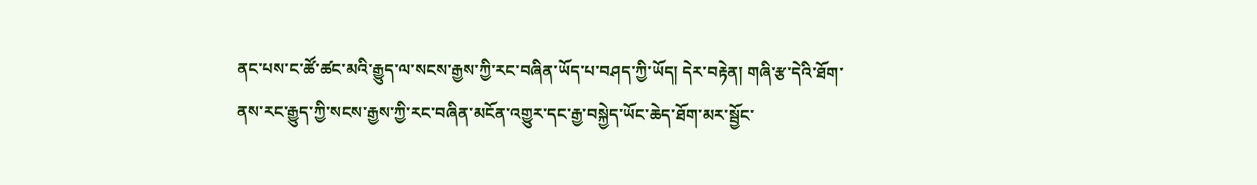ནང་པས་ང་ཚོ་ཚང་མའི་རྒྱུད་ལ་སངས་རྒྱས་ཀྱི་རང་བཞིན་ཡོད་པ་བཤད་ཀྱི་ཡོད། དེར་བརྟེན། གཞི་རྩ་དེའི་ཐོག་ནས་རང་རྒྱུད་ཀྱི་སངས་རྒྱས་ཀྱི་རང་བཞིན་མངོན་འགྱུར་དང་རྒྱ་བསྐྱེད་ཡོང་ཆེད་ཐོག་མར་སྦྱོང་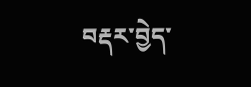བརྡར་བྱེད་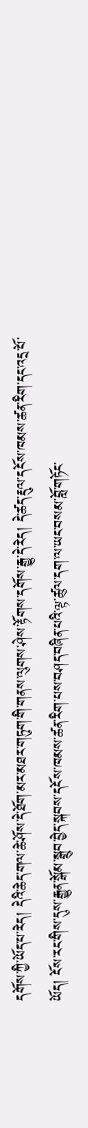དགོས་ཀྱི་ཡོད་པ་རེད། དེའི་ཆེད་གལ་ཆེ་ཤོས་དེ་ཐོག་མར་མཐར་གཏུག་གི་གནས་ལུགས་ཤེས་རྟོགས་དགོས་རྒྱུ་དེ་རེད། དེ་ཚད་རྡུལ་དངོས་ཁམས་ཚན་རིག་དང་འདྲ་པོ་ཡོད། ངོས་རང་གིས་དུས་རྒྱུན་སྒོམ་སྒྲུབ་བྱེད་སྐབས་དངོས་ཁམས་ཚན་རིག་པས་བཤད་བཞིན་པའི་ལྟ་ཚུལ་དག་ལ་ཡང་བསམ་བློ་གཏོང་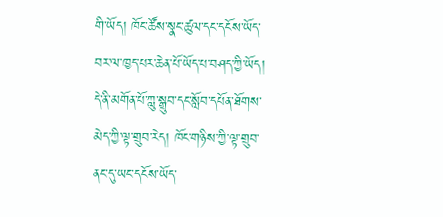གི་ཡོད། ཁོང་ཚོས་སྣང་ཚུལ་དང་དངོས་ཡོད་བར་ལ་ཁྱད་པར་ཆེན་པོ་ཡོད་པ་བཤད་ཀྱི་ཡོད། དེ་ནི་མགོན་པོ་ཀླུ་སྒྲུབ་དང་སློབ་དཔོན་ཐོགས་མེད་ཀྱི་ལྟ་གྲུབ་རེད། ཁོང་གཉིས་ཀྱི་ལྟ་གྲུབ་ནང་དུ་ཡང་དངོས་ཡོད་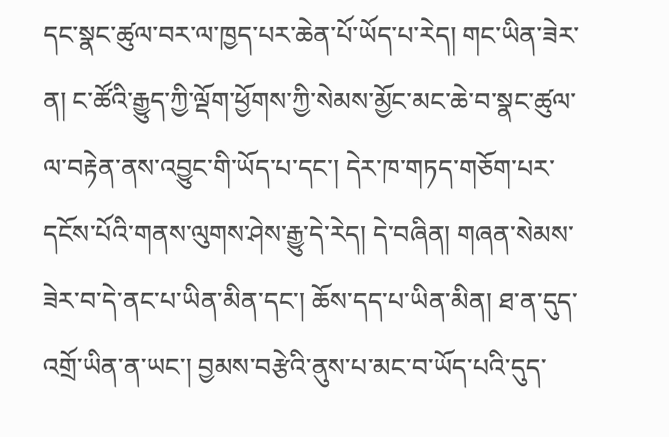དང་སྣང་ཚུལ་བར་ལ་ཁྱད་པར་ཆེན་པོ་ཡོད་པ་རེད། གང་ཡིན་ཟེར་ན། ང་ཚོའི་རྒྱུད་ཀྱི་ལྡོག་ཕྱོགས་ཀྱི་སེམས་མྱོང་མང་ཆེ་བ་སྣང་ཚུལ་ལ་བརྟེན་ནས་འབྱུང་གི་ཡོད་པ་དང་། དེར་ཁ་གཏད་གཅོག་པར་དངོས་པོའི་གནས་ལུགས་ཤེས་རྒྱུ་དེ་རེད། དེ་བཞིན། གཞན་སེམས་ཟེར་བ་དེ་ནང་པ་ཡིན་མིན་དང་། ཆོས་དད་པ་ཡིན་མིན། ཐ་ན་དུད་འགྲོ་ཡིན་ན་ཡང་། བྱམས་བརྩེའི་ནུས་པ་མང་བ་ཡོད་པའི་དུད་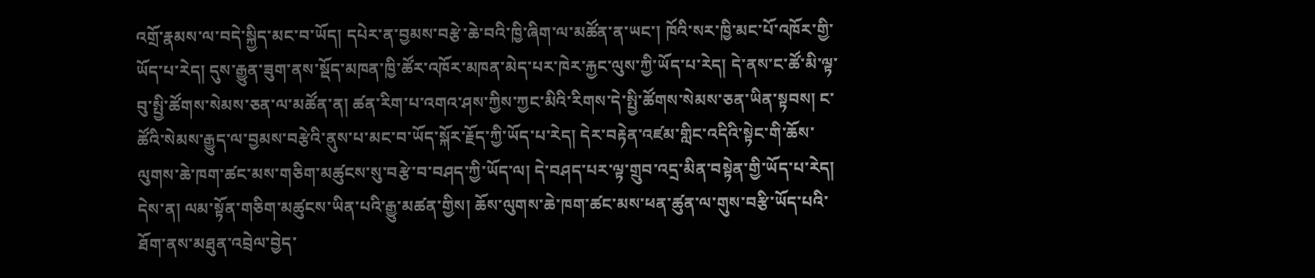འགྲོ་རྣམས་ལ་བདེ་སྐྱིད་མང་བ་ཡོད། དཔེར་ན་བྱམས་བརྩེ་ཆེ་བའི་ཁྱི་ཞིག་ལ་མཚོན་ན་ཡང་། ཁོའི་སར་ཁྱི་མང་པོ་འཁོར་གྱི་ཡོད་པ་རེད། དུས་རྒྱུན་ཟུག་ནས་སྡོད་མཁན་ཁྱི་ཚོར་འཁོར་མཁན་མེད་པར་ཁེར་རྐྱང་ལུས་ཀྱི་ཡོད་པ་རེད། དེ་ནས་ང་ཚོ་མི་ལྟ་བུ་སྤྱི་ཚོགས་སེམས་ཅན་ལ་མཚོན་ན། ཚན་རིག་པ་འགའ་ཤས་ཀྱིས་ཀྱང་མིའི་རིགས་དེ་སྤྱི་ཚོགས་སེམས་ཅན་ཡིན་སྟབས། ང་ཚོའི་སེམས་རྒྱུད་ལ་བྱམས་བརྩེའི་ནུས་པ་མང་བ་ཡོད་སྐོར་རྗོད་ཀྱི་ཡོད་པ་རེད། དེར་བརྟེན་འཛམ་གླིང་འདིའི་སྟེང་གི་ཆོས་ལུགས་ཆེ་ཁག་ཚང་མས་གཅིག་མཚུངས་སུ་བརྩེ་བ་བཤད་ཀྱི་ཡོད་ལ། དེ་བཤད་པར་ལྟ་གྲུབ་འདྲ་མིན་བསྟེན་གྱི་ཡོད་པ་རེད། དེས་ན། ལམ་སྟོན་གཅིག་མཚུངས་ཡིན་པའི་རྒྱུ་མཚན་གྱིས། ཆོས་ལུགས་ཆེ་ཁག་ཚང་མས་ཕན་ཚུན་ལ་གུས་བརྩི་ཡོད་པའི་ཐོག་ནས་མཐུན་འབྲེལ་བྱེད་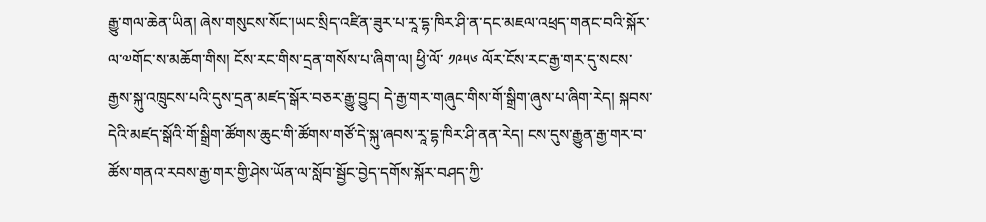རྒྱུ་གལ་ཆེན་ཡིན། ཞེས་གསུངས་སོང་།ཡང་སྲིད་འཛིན་ཟུར་པ་རཱ་དྷ་ཁིར་ཤི་ན་དང་མཇལ་འཕྲད་གནང་བའི་སྐོར་ལ་༧གོང་ས་མཆོག་གིས། ངོས་རང་གིས་དྲན་གསོས་པ་ཞིག་ལ། ཕྱི་ལོ་ ༡༩༥༦ ལོར་ངོས་རང་རྒྱ་གར་དུ་སངས་རྒྱས་སྐུ་འཁྲུངས་པའི་དུས་དྲན་མཛད་སྒོར་བཅར་རྒྱུ་བྱུང། དེ་རྒྱ་གར་གཞུང་གིས་གོ་སྒྲིག་ཞུས་པ་ཞིག་རེད། སྐབས་དེའི་མཛད་སྒོའི་གོ་སྒྲིག་ཚོགས་ཆུང་གི་ཚོགས་གཙོ་དེ་སྐུ་ཞབས་རཱ་དྷ་ཁིར་ཤི་ནན་རེད། ངས་དུས་རྒྱུན་རྒྱ་གར་བ་ཚོས་གནའ་རབས་རྒྱ་གར་གྱི་ཤེས་ཡོན་ལ་སློབ་སྦྱོང་བྱེད་དགོས་སྐོར་བཤད་ཀྱི་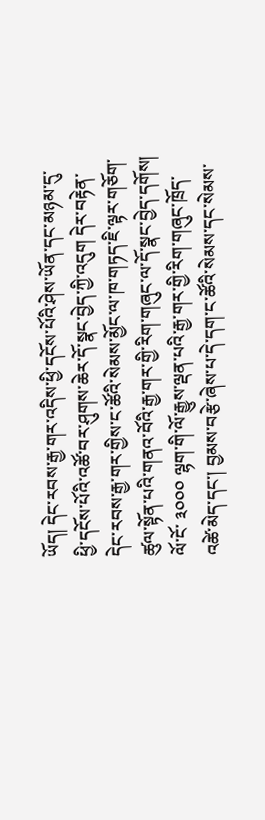ཡོད། དེང་རབས་རྒྱ་གར་འདིས་ཕྱི་དངོས་པོའི་ཤེས་ཡོན་དང་མཉམ་དུ་ཕྱི་དངོས་པོའི་འཚོ་བར་ཤུགས་ཆེར་དོ་སྣང་བྱེད་ཀྱི་འདུག དེར་བརྟེན་དེང་རབས་རྒྱ་གར་གྱིས་ང་ཚོའི་སེམས་མྱོང་ལ་ཁ་གཏད་ཇི་ལྟར་གཅོག་ཚུལ་སྟོན་པའི་གནའ་བོའི་རྒྱ་གར་གྱི་རིག་གཞུང་ལ་དོ་སྣང་བྱེད་དགོས། ལོ་ངོ་ ༣༠༠༠ ལྷག་གི་ལོ་རྒྱུས་ལྡན་པའི་རྒྱ་གར་གྱི་རིག་གཞུང་ཁྲོད་འཚེ་མེད་དང་། བྱམས་བརྩེ་ཞེས་པ་དེ་དག་ང་ཚོའི་སེམས་དང་སེམས་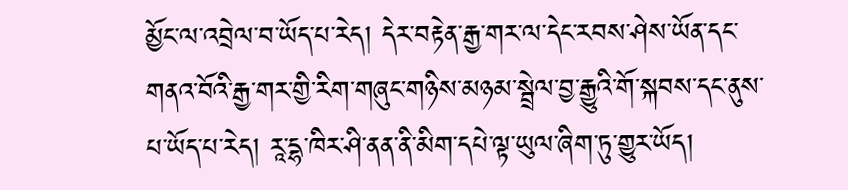མྱོང་ལ་འབྲེལ་བ་ཡོད་པ་རེད། དེར་བརྟེན་རྒྱ་གར་ལ་དེང་རབས་ཤེས་ཡོན་དང་གནའ་བོའི་རྒྱ་གར་གྱི་རིག་གཞུང་གཉིས་མཉམ་སྦྲེལ་བྱ་རྒྱུའི་གོ་སྐབས་དང་ནུས་པ་ཡོད་པ་རེད། རཱ་དྷ་ཁིར་ཤི་ནན་ནི་མིག་དཔེ་ལྟ་ཡུལ་ཞིག་ཏུ་གྱུར་ཡོད།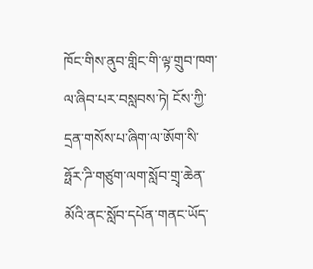ཁོང་གིས་ནུབ་གླིང་གི་ལྟ་གྲུབ་ཁག་ལ་ཞིབ་པར་བསླབས་ཏེ། ངོས་ཀྱི་དྲན་གསོས་པ་ཞིག་ལ་ཨོག་སི་ཧྥོར་ཌི་གཙུག་ལག་སློབ་གྲྭ་ཆེན་མོའི་ནང་སློབ་དཔོན་གནང་ཡོད་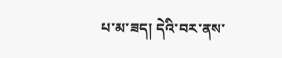པ་མ་ཟད། དེའི་བར་ནས་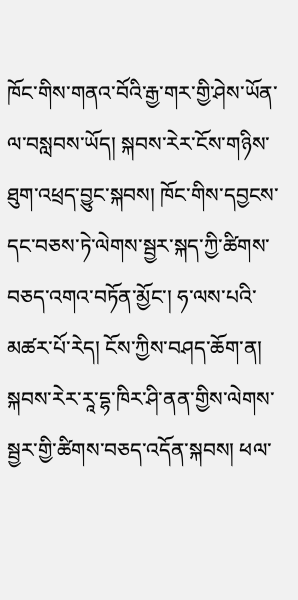ཁོང་གིས་གནའ་བོའི་རྒྱ་གར་གྱི་ཤེས་ཡོན་ལ་བསླབས་ཡོད། སྐབས་རེར་ངོས་གཉིས་ཐུག་འཕྲད་བྱུང་སྐབས། ཁོང་གིས་དབྱངས་དང་བཅས་ཏེ་ལེགས་སྦྱར་སྐད་ཀྱི་ཚིགས་བཅད་འགའ་བཏོན་མྱོང་། ཧ་ལས་པའི་མཚར་པོ་རེད། ངོས་ཀྱིས་བཤད་ཆོག་ན། སྐབས་རེར་རཱ་དྷ་ཁིར་ཤི་ནན་གྱིས་ལེགས་སྦྱར་གྱི་ཚིགས་བཅད་འདོན་སྐབས། ཕལ་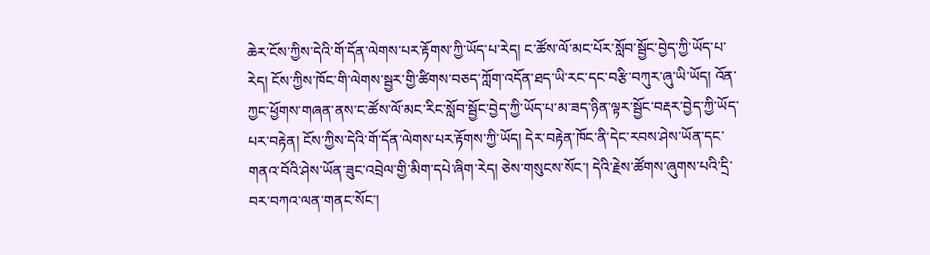ཆེར་ངོས་ཀྱིས་དེའི་གོ་དོན་ལེགས་པར་རྟོགས་ཀྱི་ཡོད་པ་རེད། ང་ཚོས་ལོ་མང་པོར་སློབ་སྦྱོང་བྱེད་ཀྱི་ཡོད་པ་རེད། ངོས་ཀྱིས་ཁོང་གི་ལེགས་སྦྱར་གྱི་ཚིགས་བཅད་ཀློག་འདོན་ཐད་ཡི་རང་དང་བརྩི་བཀུར་ཞུ་ཡི་ཡོད། འོན་ཀྱང་ཕྱོགས་གཞན་ནས་ང་ཚོས་ལོ་མང་རིང་སློབ་སྦྱོང་བྱེད་ཀྱི་ཡོད་པ་མ་ཟད་ཉིན་ལྟར་སྦྱོང་བརྡར་བྱེད་ཀྱི་ཡོད་པར་བརྟེན། ངོས་ཀྱིས་དེའི་གོ་དོན་ལེགས་པར་རྟོགས་ཀྱི་ཡོད། དེར་བརྟེན་ཁོང་ནི་དེང་རབས་ཤེས་ཡོན་དང་གནའ་བོའི་ཤེས་ཡོན་ཟུང་འབྲེལ་གྱི་མིག་དཔེ་ཞིག་རེད། ཅེས་གསུངས་སོང་། དེའི་རྗེས་ཚོགས་ཞུགས་པའི་དྲི་བར་བཀའ་ལན་གནང་སོང་།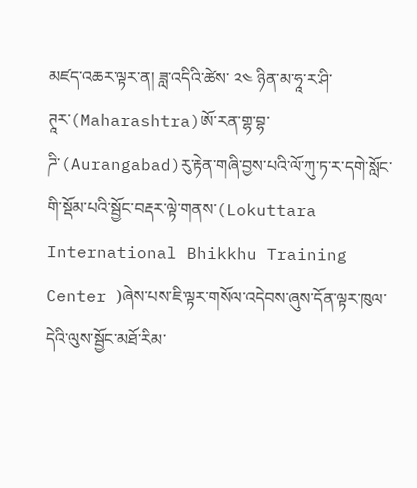མཛད་འཆར་ལྟར་ན། ཟླ་འདིའི་ཚེས་ ༢༤ ཉིན་མ་ཧཱ་ར་ཤི་ཊཱར་(Maharashtra)ཨོ་རན་གྷ་བྷ་ཌི་(Aurangabad)རུ་རྟེན་གཞི་བྱས་པའི་ལོ་ཀུ་ཏ་ར་དགེ་སློང་གི་སྡོམ་པའི་སྦྱོང་བརྡར་ལྟེ་གནས་(Lokuttara International Bhikkhu Training Center )ཞེས་པས་ཇི་ལྟར་གསོལ་འདེབས་ཞུས་དོན་ལྟར་ཁུལ་དེའི་ལུས་སྦྱོང་མཐོ་རིམ་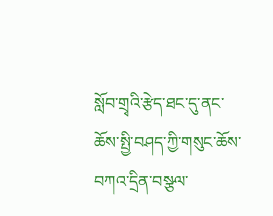སློབ་གྲྭའི་རྩེད་ཐང་དུ་ནང་ཆོས་སྤྱི་བཤད་ཀྱི་གསུང་ཆོས་བཀའ་དྲིན་བསྩལ་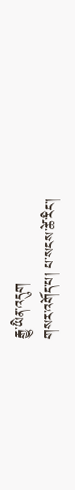རྒྱུ་ཡིན་འདུག
གསར་འགོད་པ། པ་སངས་ཚེ་རིང་།